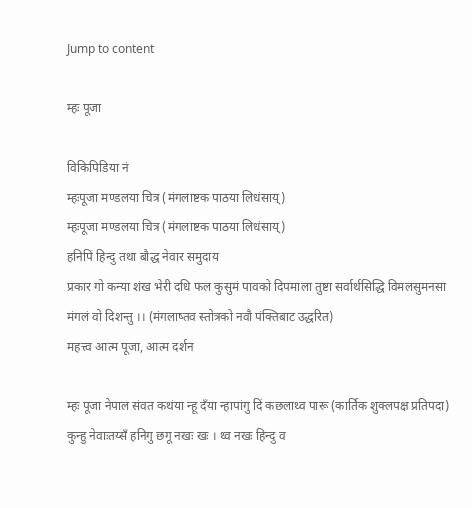Jump to content

म्हः पूजा

विकिपिडिया नं
म्हःपूजा मण्डलया चित्र (मंगलाष्टक पाठया लिधंसाय्)
म्हःपूजा मण्डलया चित्र (मंगलाष्टक पाठया लिधंसाय्)
हनिपिं हिन्दु तथा बौद्ध नेवार समुदाय
प्रकार गो कन्या शंख भेरी दधि फल कुसुमं पावको दिपमाला तुष्टा सर्वार्थसिद्धि विमलसुमनसा मंगलं वो दिशन्तु ।। (मंगलाष्तव स्तोत्रको नवौ पंक्तिबाट उद्धरित)
महत्त्व आत्म पूजा, आत्म दर्शन

म्हः पूजा नेपाल संवत कथंया न्हू दँया न्हापांगु दिं कछलाथ्व पारू (कार्तिक शुक्लपक्ष प्रतिपदा) कुन्हु नेवाःतय्सँ हनिगु छगू नखः खः । थ्व नखः हिन्दु व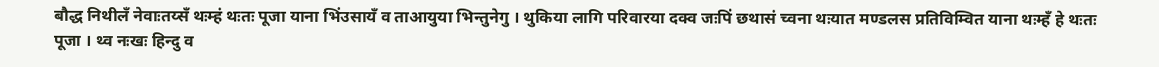बौद्ध निथीलँ नेवाःतय्सँ थःम्हं थःतः पूजा याना भिंउसायँ व ताआयुया भिन्तुनेगु । थुकिया लागि परिवारया दक्व जःपिं छथासं च्वना थःयात मण्डलस प्रतिविम्वित याना थःम्हँ हे थःतः पूजा । थ्व नःखः हिन्दु व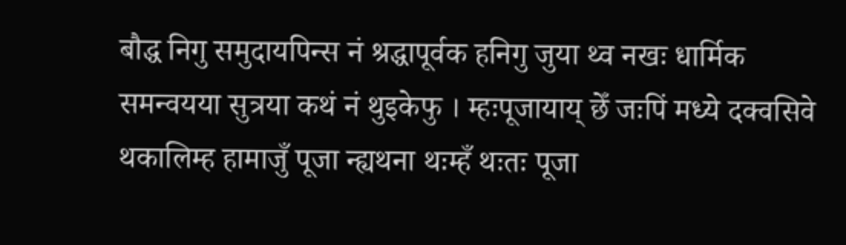बौद्ध निगु समुदायपिन्स नं श्रद्धापूर्वक हनिगु जुया थ्व नखः धार्मिक समन्वयया सुत्रया कथं नं थुइकेफु । म्हःपूजायाय् छेँ जःपिं मध्ये दक्वसिवे थकालिम्ह हामाजुँ पूजा न्ह्यथना थःम्हँ थःतः पूजा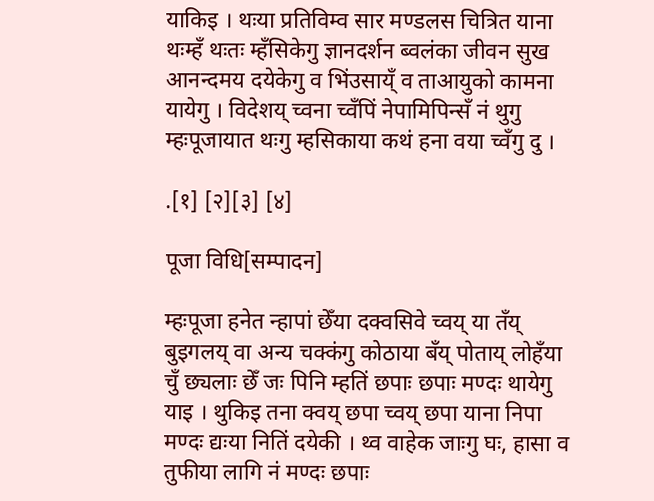याकिइ । थःया प्रतिविम्व सार मण्डलस चित्रित याना थःम्हँ थःतः म्हँसिकेगु ज्ञानदर्शन ब्वलंका जीवन सुख आनन्दमय दयेकेगु व भिंउसाय्ँ व ताआयुको कामना यायेगु । विदेशय् च्वना च्वँपिं नेपामिपिन्सँ नं थुगु म्हःपूजायात थःगु म्हसिकाया कथं हना वया च्वँगु दु ।

.[१] [२][३] [४]

पूजा विधि[सम्पादन]

म्हःपूजा हनेत न्हापां छेँया दक्वसिवे च्वय् या तँय् बुइगलय् वा अन्य चक्कंगु कोठाया बँय् पोताय् लोहँया चुँ छ्यलाः छेँ जः पिनि म्हतिं छपाः छपाः मण्दः थायेगु याइ । थुकिइ तना क्वय् छपा च्वय् छपा याना निपा मण्दः द्यःया नितिं दयेकी । थ्व वाहेक जाःगु घः, हासा व तुफीया लागि नं मण्दः छपाः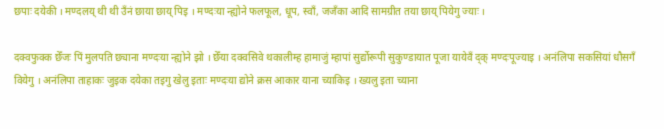छपाः दयेकी । मण्दलय् थी थी उँनं छाया छाय् पिइ । मण्दःया न्ह्योने फलफूल, धूप, स्वाँ, जजँका आदि सामग्रीत तया छाय् पियेगु ज्याः ।

दक्वफुक्क छेँजः पिं मुलपति छ्याना मण्दःया न्ह्योने झो । छेँया दक्वसिवे थकालीम्ह हामाजुं म्हापां सुर्द्योरूपी सुकुण्डायात पूजा यायेवँ द्क् मण्दःपूज्याइ । अनंलिपा सकसियां धौसगँ वियेगु । अनंलिपा ताहाकः जुइक दयेका तइगु खेलु इताः मण्दःया द्योने क्रस आकार याना च्याकिइ । ख्यलु इता च्याना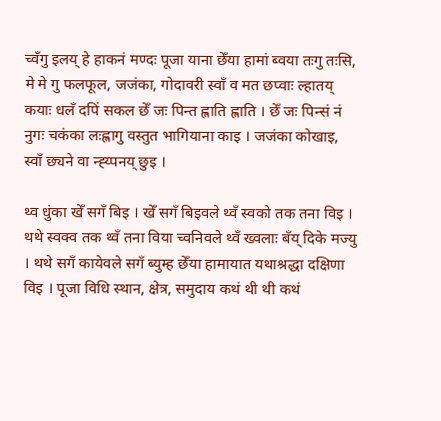च्वँगु इलय् हे हाकनं मण्दः पूजा याना छेँया हामां ब्वया तःगु तःसि, मे मे गु फलफूल, जजंका, गोदावरी स्वाँ व मत छप्वाः ल्हातय् कयाः धलँ दपिं सकल छेँ जः पिन्त ह्लाति ह्लाति । छेँ जः पिन्सं नं नुगः चकंका लःह्लागु वस्तुत भागियाना काइ । जजंका कोखाइ, स्वाँ छ्यने वा न्ह्य्पनय् छुइ ।

थ्व धुंका खेँ सगँ बिइ । खेँ सगँ बिइवले थ्वँ स्वको तक तना विइ । थथे स्वक्व तक थ्वँ तना विया च्वनिवले थ्वँ ख्वलाः बँय् दिके मज्यु । थथे सगँ कायेवले सगँ ब्युम्ह छेँया हामायात यथाश्रद्धा दक्षिणा विइ । पूजा विधि स्थान, क्षेत्र, समुदाय कथं थी थी कथं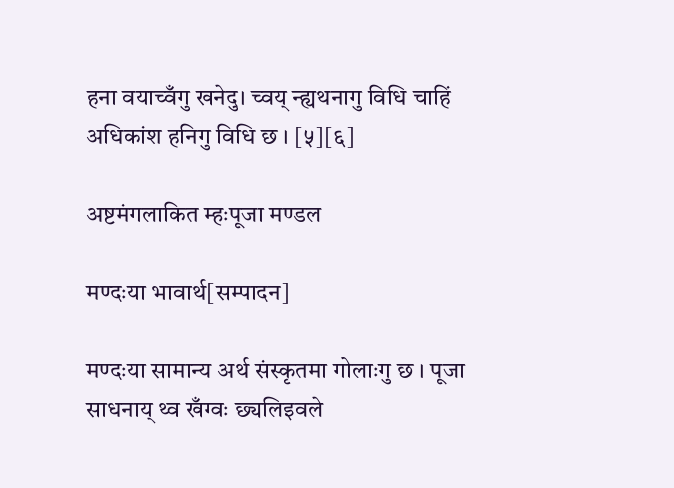हना वयाच्वँगु खनेदु। च्वय् न्ह्यथनागु विधि चाहिं अधिकांश हनिगु विधि छ । [५][६]

अष्टमंगलाकित म्हःपूजा मण्डल

मण्दःया भावार्थ[सम्पादन]

मण्दःया सामान्य अर्थ संस्कृतमा गोलाःगु छ । पूजा साधनाय् थ्व खँग्वः छ्यलिइवले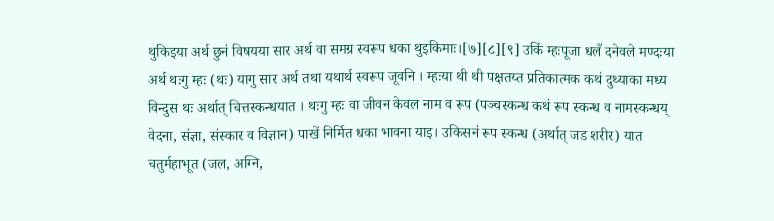थुकिइया अर्थ छुनं विषयया सार अर्थ वा समग्र स्वरूप धका थुइकिमाः।[७][८][९] उकिं म्हःपूजा धलँ दनेवले मण्दःया अर्थ थःगु म्हः (थः) यागु सार अर्थ तथा यथार्थ स्वरूप जूवनि । म्हःया थी थी पक्षतय्त प्रतिकात्मक कथं दुथ्याका मध्य विन्दुस थः अर्थात् चित्तस्कन्धयात । थःगु म्हः वा जीवन केवल नाम व रूप (पञ्चस्कन्ध कथं रूप स्कन्ध व नामस्कन्धय् वेदना, संज्ञा, संस्कार व विज्ञान) पाखें निर्मित धका भावना याइ। उकिसनं रूप स्कन्ध (अर्थात् जड शरीर) यात चतुर्महाभूत (जल, अग्नि,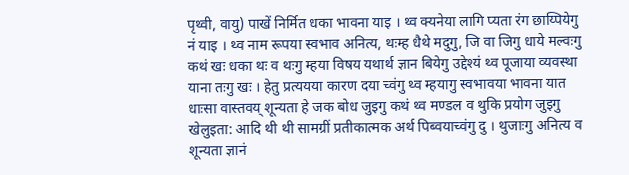पृथ्वी, वायु) पाखें निर्मित धका भावना याइ । थ्व क्यनेया लागि प्यता रंग छाय्पियेगु नं याइ । थ्व नाम रूपया स्वभाव अनित्य, थःम्ह धैथे मदुगु, जि वा जिगु धाये मल्वःगु कथं खः धका थः व थःगु म्हया विषय यथार्थ ज्ञान बियेगु उद्देश्यं थ्व पूजाया व्यवस्था याना तःगु खः । हेतु प्रत्ययया कारण दया च्वंगु थ्व म्हयागु स्वभावया भावना यात धाःसा वास्तवय् शून्यता हे जक बोध जुइगु कथं थ्व मण्डल व थुकि प्रयोग जुइगु खेलुइता: आदि थी थी सामग्रीं प्रतीकात्मक अर्थ पिब्वयाच्वंगु दु । थुजाःगु अनित्य व शून्यता ज्ञानं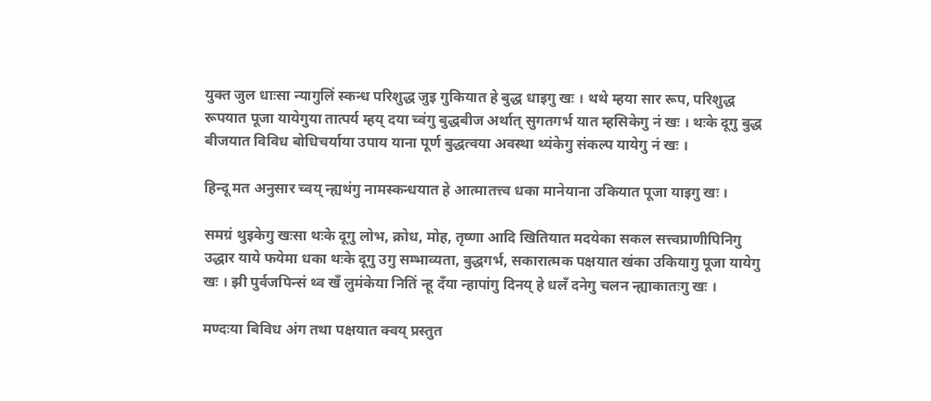युक्त जुल धाःसा न्यागुलिं स्कन्ध परिशुद्ध जुइ गुकियात हे बुद्ध धाइगु खः । थथे म्हया सार रूप, परिशुद्ध रूपयात पूजा यायेगुया तात्पर्य म्हय् दया च्वंगु बुद्धबीज अर्थात् सुगतगर्भ यात म्हसिकेगु नं खः । थःके दूगु बुद्ध बीजयात विविध बोधिचर्याया उपाय याना पूर्ण बुद्धत्वया अवस्था थ्यंकेगु संकल्प यायेगु नं खः ।

हिन्दू मत अनुसार च्वय् न्ह्यथंगु नामस्कन्धयात हे आत्मातत्त्व धका मानेयाना उकियात पूजा याइगु खः ।

समग्रं थुइकेगु खःसा थःके दूगु लोभ, क्रोध, मोह, तृष्णा आदि खितियात मदयेका सकल सत्त्वप्राणीपिनिगु उद्धार याये फयेमा धका थःके दूगु उगु सम्भाव्यता, बुद्धगर्भ, सकारात्मक पक्षयात खंका उकियागु पूजा यायेगु खः । झी पुर्वजपिन्सं थ्व खँ लुमंकेया नितिं न्हू दँया न्हापांगु दिनय् हे धलँ दनेगु चलन न्ह्याकातःगु खः ।

मण्दःया बिविध अंग तथा पक्षयात क्वय् प्रस्तुत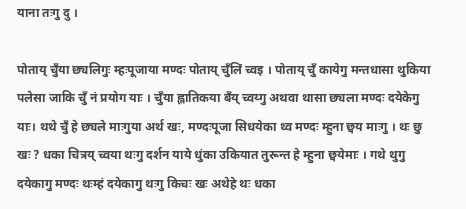याना तःगु दु ।

पोताय् चुँया छ्यलिगुः म्हःपूजाया मण्दः पोताय् चुँलिं च्वइ । पोताय् चुँ कायेगु मन्तधासा थुकिया पलेसा जाकि चुँ नं प्रयोग याः । चुँया ह्लातिकया बँय् च्वय्गु अथवा थासा छ्यला मण्दः दयेकेगु याः। थथे चुँ हे छ्यले माःगुया अर्थ खः, मण्दःपूजा सिधयेका थ्व मण्दः म्हुना छ्वय माःगु । थः छु खः ? धका चित्रय् च्वया थःगु दर्शन याये धुंका उकियात तुरून्त हे म्हुना छ्वयेमाः । गथे थुगु दयेकागु मण्दः थःम्हं दयेकागु थःगु किचः खः अथेहे थः धका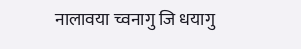नालावया च्वनागु जि धयागु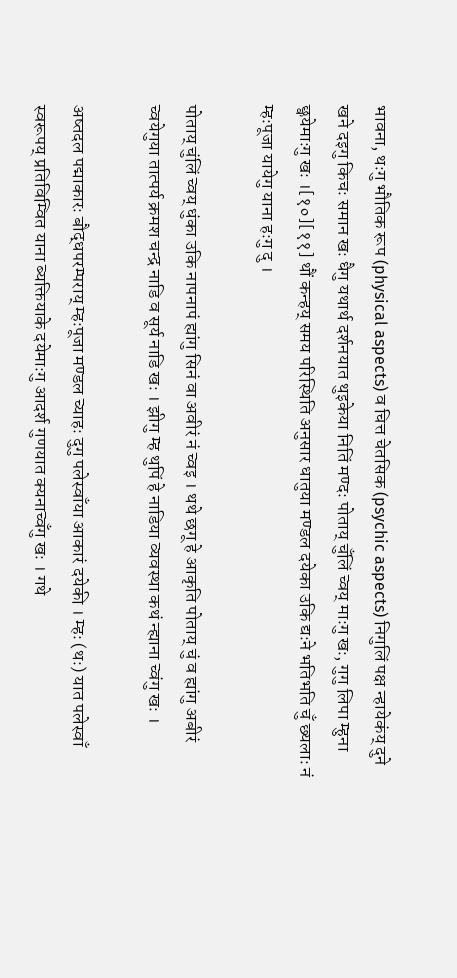भावना, थःगु भौतिक रूप (physical aspects) व चित्त चेतसिक (psychic aspects) निगुलिं पक्ष न्हायेकंय् दुने खने दइगु किचः समान खः धैगु यथार्थ दर्शनयात थुइकेया नितिं मण्दः पोताय् चुँलिं च्वय् माःगु खः, गुगु लिपा म्हुना छ्वयेमाःगु खः ।[१०][११] थौं कन्हय् समय परिस्थिति अनुसार धातुया मण्डल दयेका उकि द्यःने भतिभति चुँ छ्यलाः नं म्हःपूजा यायेगु याना हःगु दु ।

पोताय् चुंलिं च्वय् धुंका उकि नापनापं ह्यांगु सिनं वा अवीरं नं च्वइ । थथे छगू हे आकृति पोताय् चुं व ह्यांगु अबीरं च्वयेगुया तात्पर्य क्रमश चन्द्र नाडि व सूर्य नाडि खः । झीगु म्ह थुपिं हे नाडिया व्यवस्था कथं न्ह्याना च्वंगु खः ।

अष्तदल पद्माकारः बौद्धपरम्पराय् म्हःपूजा मण्डल च्याहः दुगु पलेस्वाँया आकारं दयेकी । म्हः (थः) यात पलेस्वाँ स्वरूपय् प्रतिविम्वित याना ब्यक्तियाके दयेमाःगु आदर्श गुणयात क्यनाच्वँगु खः । गथे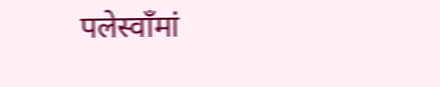पलेस्वाँमां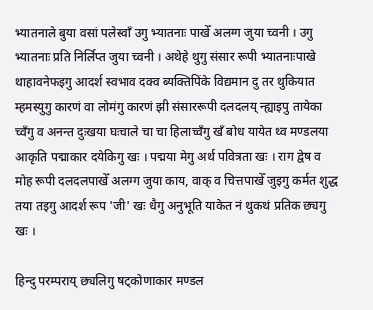भ्यातनाले बुया वसां पलेस्वाँ उगु भ्यातनाः पाखेँ अलग्ग जुया च्वनी । उगु भ्यातनाः प्रति निर्लिप्त जुया च्वनी । अथेहे थुगु संसार रूपी भ्यातनाःपाखे थाहावनेफइगु आदर्श स्वभाव दक्व ब्यक्तिपिंके विद्यमान दु तर थुकियात म्हमस्युगु कारणं वा लोमंगु कारणं झी संसाररूपी दलदलय् न्ह्याइपु तायेका च्वँगु व अनन्त दुःखया घःचाले चा चा हिलाच्वँगु खँ बोध यायेत थ्व मण्डलया आकृति पद्माकार दयेकिगु खः । पद्मया मेगु अर्थ पवित्रता खः । राग द्वेष व मोह रूपी दलदलपाखेँ अलग्ग जुया काय, वाक् व चित्तपाखेँ जुइगु कर्मत शुद्ध तया तइगु आदर्श रूप 'जी' खः धैगु अनुभूति याकेत नं थुकथं प्रतिक छ्यगु खः ।

हिन्दु परम्पराय् छ्यलिगु षट्कोणाकार मण्डल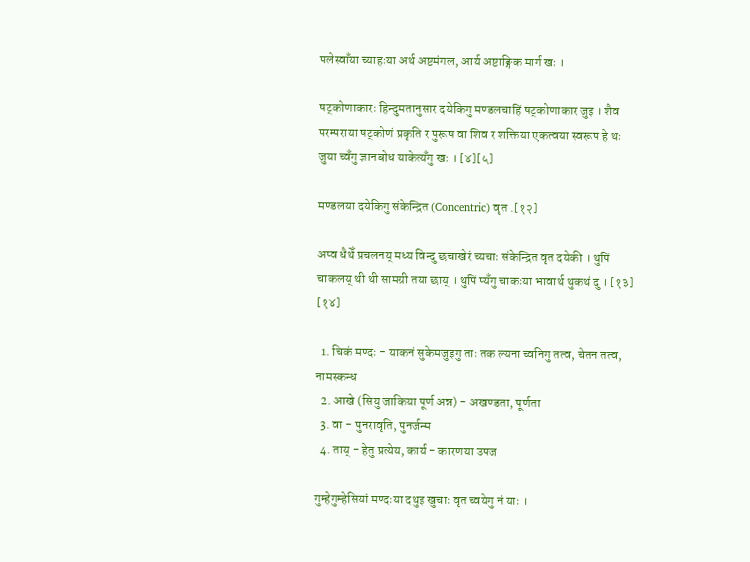पलेस्वाँया च्याहःया अर्थ अष्टमंगल, आर्य अष्टाङ्गिक मार्ग खः ।

षट्कोणाकारः हिन्दुमतानुसार दयेकिगु मण्डलचाहिं षट्कोणाकार जुइ । शैव परम्पराया षट्कोणं प्रकृति र पुरूष वा शिव र शक्तिया एकत्वया स्वरूप हे थः जुया च्वँगु ज्ञानबोध याकेत्यँगु खः । [४][५]

मण्डलया दयेकिगु संकेन्द्रित (Concentric) वृत .[१२]

अप्व धैथेँ प्रचलनय् मध्य विन्दु छचाखेरं च्यचाः संकेन्द्रित वृत दयेकी । थुपिं चाकलय् थी थी सामग्री तया छाय् । थुपिं प्यँगु चाकःया भावार्थ थुकथं दु । [१३] [१४]

  1. चिकं मण्दः - याकनं सुकेमजुइगु ताः तक ल्यना च्वनिगु तत्व, चेतन तत्व, नामस्कन्ध
  2. आखे (सियु जाकिया पूर्ण अन्न) - अखण्डता, पूर्णता
  3. वा - पुनरावृति, पुनर्जन्म
  4. ताय् - हेतु प्रत्येय, कार्य - कारणया उपज

गुम्हेगुम्हेसियां मण्दःया दथुइ खुचाः वृत च्वयेगु नं याः ।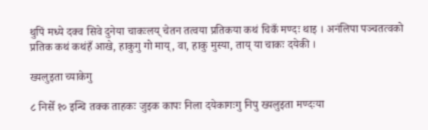थुपिं मध्ये दक्व सिवे दुनेया चाकःलय् चेतन तत्वया प्रतिकया कथं चिकँ मण्दः थाइ । अनंलिपा पञ्चतत्वको प्रतिक कथं कथंहँ आखे, हाकुगु गो माय्, वा, हाकु मुस्या, ताय् या चाकः दयेकी ।

ख्यलुइता च्याकेगु

८ निसेँ १० इन्चि तक्क ताहकः जुइक कापः निला दयेकागःगु निपु ख्यलुइता मण्दःया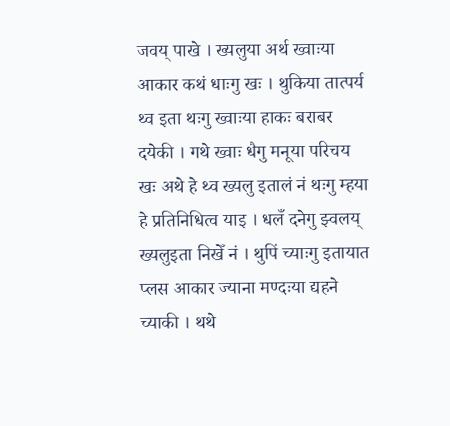जवय् पाखे । ख्यलुया अर्थ ख्वाःया आकार कथं धाःगु खः । थुकिया तात्पर्य थ्व इता थःगु ख्वाःया हाकः बराबर दयेकी । गथे ख्वाः धैगु मनूया परिचय खः अथे हे थ्व ख्यलु इतालं नं थःगु म्हया हे प्रतिनिधित्व याइ । धलँ दनेगु झ्वलय् ख्यलुइता निखेँ नं । थुपिं च्याःगु इतायात प्लस आकार ज्याना मण्दःया द्यहने च्याकी । थथे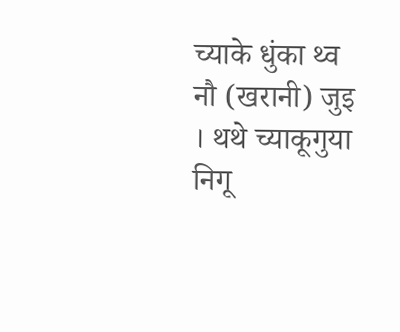च्याके धुंका थ्व नौ (खरानी) जुइ । थथे च्याकूगुया निगू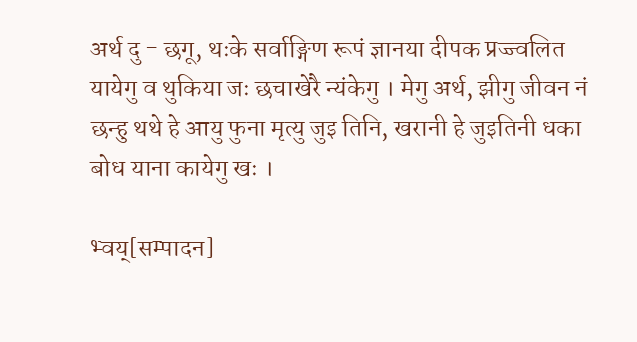अर्थ दु - छगू, थःके सर्वाङ्गिण रूपं ज्ञानया दीपक प्रज्ज्वलित यायेगु व थुकिया जः छचाखेरै न्यंकेगु । मेगु अर्थ, झीगु जीवन नं छन्हु थथे हे आयु फुना मृत्यु जुइ तिनि, खरानी हे जुइतिनी धका बोध याना कायेगु खः ।

भ्वय्[सम्पादन]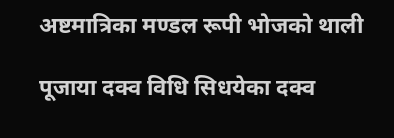अष्टमात्रिका मण्डल रूपी भोजको थाली

पूजाया दक्व विधि सिधयेका दक्व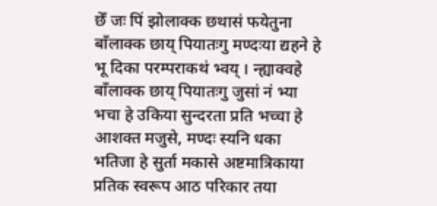छेँ जः पिं झोलाक्क छथासं फयेतुना बाँलाक्क छाय् पियातःगु मण्दःया द्यहने हे भू दिका परम्पराकथं भ्वय् । न्ह्याक्वहे बाँलाक्क छाय् पियातःगु जुसां नं भ्या भचा हे उकिया सुन्दरता प्रति भच्चा हे आशक्त मजुसे, मण्दः स्यनि धका भतिजा हे सुर्ता मकासे अष्टमात्रिकाया प्रतिक स्वरूप आठ परिकार तया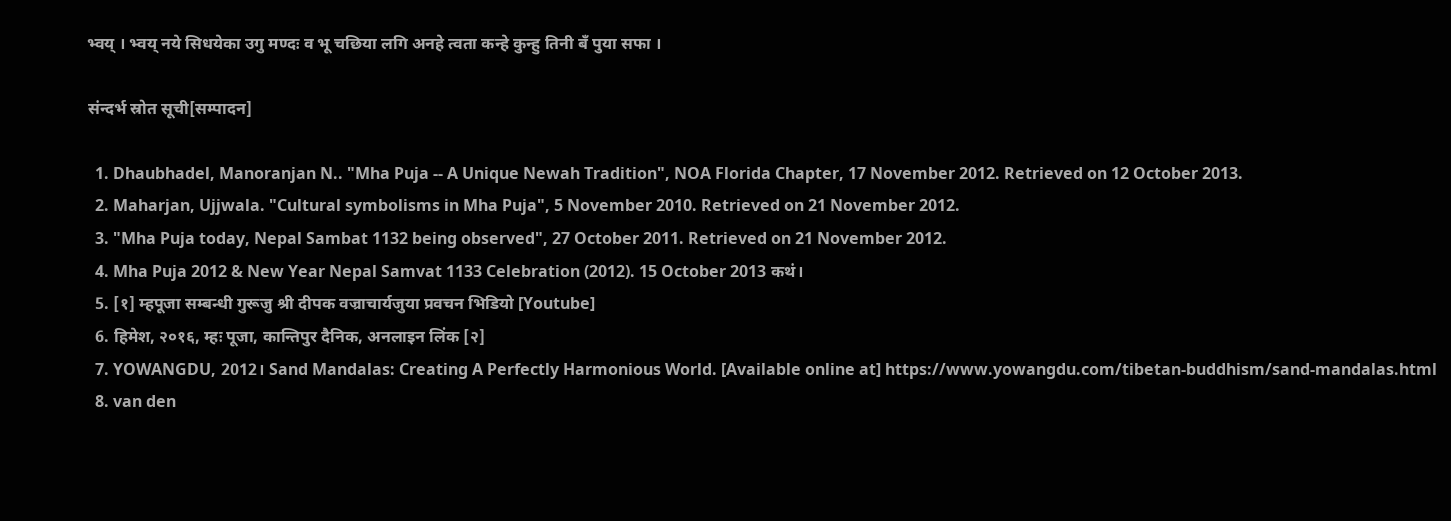भ्वय् । भ्वय् नये सिधयेका उगु मण्दः व भू चछिया लगि अनहे त्वता कन्हे कुन्हु तिनी बँ पुया सफा ।

संन्दर्भ स्रोत सूची[सम्पादन]

  1. Dhaubhadel, Manoranjan N.. "Mha Puja -- A Unique Newah Tradition", NOA Florida Chapter, 17 November 2012. Retrieved on 12 October 2013.
  2. Maharjan, Ujjwala. "Cultural symbolisms in Mha Puja", 5 November 2010. Retrieved on 21 November 2012.
  3. "Mha Puja today, Nepal Sambat 1132 being observed", 27 October 2011. Retrieved on 21 November 2012.
  4. Mha Puja 2012 & New Year Nepal Samvat 1133 Celebration (2012). 15 October 2013 कथं।
  5. [१] म्हपूजा सम्बन्धी गुरूजु श्री दीपक वज्राचार्यजुया प्रवचन भिडियो [Youtube]
  6. हिमेश, २०१६, म्हः पूजा, कान्तिपुर दैनिक, अनलाइन लिंक [२]
  7. YOWANGDU, 2012। Sand Mandalas: Creating A Perfectly Harmonious World. [Available online at] https://www.yowangdu.com/tibetan-buddhism/sand-mandalas.html
  8. van den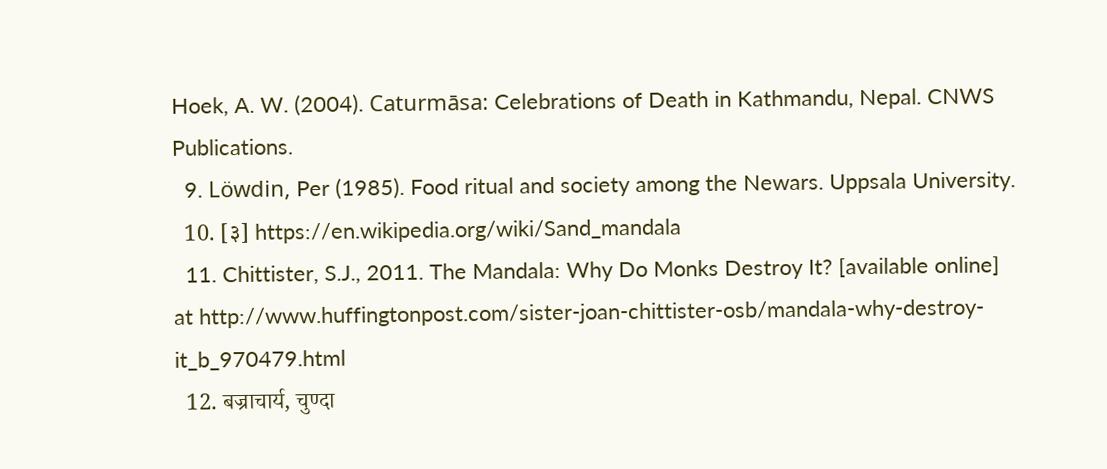Hoek, A. W. (2004). Caturmāsa: Celebrations of Death in Kathmandu, Nepal. CNWS Publications.
  9. Löwdin, Per (1985). Food ritual and society among the Newars. Uppsala University.
  10. [३] https://en.wikipedia.org/wiki/Sand_mandala
  11. Chittister, S.J., 2011. The Mandala: Why Do Monks Destroy It? [available online] at http://www.huffingtonpost.com/sister-joan-chittister-osb/mandala-why-destroy-it_b_970479.html
  12. बज्राचार्य, चुण्दा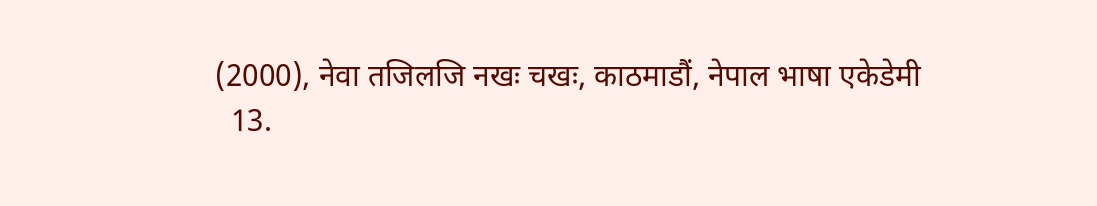(2000), नेवा तजिलजि नखः चखः, काठमाडौं, नेपाल भाषा एकेडेमी
  13.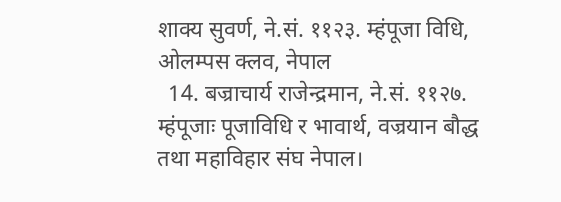शाक्य सुवर्ण, ने.सं. ११२३. म्हंपूजा विधि, ओलम्पस क्लव, नेपाल
  14. बज्राचार्य राजेन्द्रमान, ने.सं. ११२७. म्हंपूजाः पूजाविधि र भावार्थ, वज्रयान बौद्ध तथा महाविहार संघ नेपाल।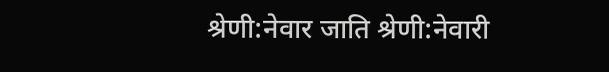श्रेणी:नेवार जाति श्रेणी:नेवारी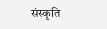संस्कृति